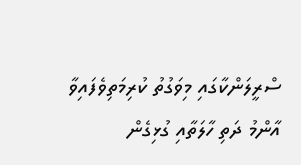ސްރީލަންކާގައި މިވަގުތު ކުރިމަތިވެފައިވާ އާންމު ދަތި ހާލަތާއި ގުޅިގެން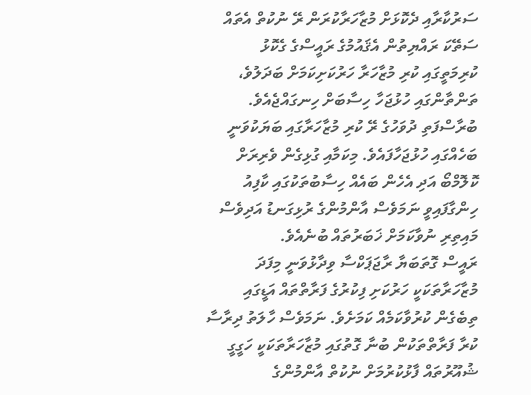ސަރުކާރާއި ދެކޮޅަށް މުޒާހަރާކުރަން ރޭ ނުކުތް އެތައް ސަތޭކަ ރައްޔިތުން އެޤައުމުގެ ރައީސްގެ ގެކޮޅު ކުރިމަތީގައި ކުރި މުޒާހަރާ ހަރުކަށިކަމަށް ބަދަލުވެ، ތަންތާންގައި ހުޅުޖަހާ ހިސާބަށް ހިނގައްޖެއެވެ. ބުރާސްފަތި ދުވަހުގެ ރޭ ކުރި މުޒާހަރާގައި ބަޔަކުވަނީ ބަހެއްގައި ހުޅުޖަހާފައެވެ. މިކަމާއި ގުޅިގެން ވެރިރަށް ކޮލޮމްބޯ އަދި އެހެން ބައެއް ހިސާބުތަކުގައި ކާފިއު ހިންގާފައިވީ ނަމަވެސް އާންމުންގެ ރުޅިގަނޑު އަދިވެސް މައިތިރި ނުވާކަމަށް ޚަބަރުތައް ބުނެއެވެ.
ރައީސް ގޮތަބަޔާ ރާޖަޕަކްސާ ވިދާޅުވަނީ މިފަދަ މުޒާހަރާތަކަކީ ހަރުކަށި ފިކުރުގެ ފަރާތްތައް އަޑީގައި ތިބެގެން ކުރުވާކަމެއް ކަމަށެވެ. ނަމަވެސް ހާލަތު ދިރާސާ ކުރާ ފަރާތްތަކުން ބުނާ ގޮތުގައި މުޒާހަރާތަކަކީ ހަގީގީ ޝުއޫރުތައް ފާޅުކުރުމަށް ނުކުތް އާންމުންގެ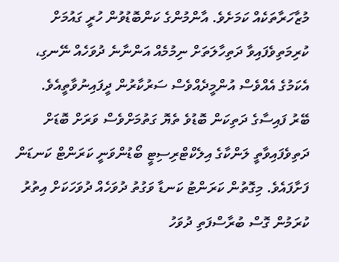މުޒާހަރާތަކެއް ކަމަށެވެ. އާންމުންގެ ކަންބޮޑުވުން ހުރީ ގައުމަށް ކުރިމަތިވެފައިވާ ދަތިހާލަތަށް ނިމުމެއް އަންނާނެ ދުވަހެއް ނޭނގި، އެކަމުގެ އެއްވެސް އުންމީދެއްވެސް ސަރުކާރުން ދީފައިނުވާތީއެވެ.
ބޭރު ފައިސާގެ ދަތިކަން ބޮޑުވެ ތެޔޮ ގަތުމަށްވެސް ވަރަށް ބޮޑަށް ދަތިވެފައިވާތީ ލަންކާގެ އިލެކްޓްރިސިޓީ ބޯޑުންވަނީ ކަރަންޓް ކަނޑަން ފަށާފައެވެ. މިގޮތުން ކަރަންޓު ކަނޑާ ވަގުތު ދުވަހެއް ދުވަހަކަށް އިތުރު ކުރަމުން ގޮސް ބުރާސްފަތި ދުވަހު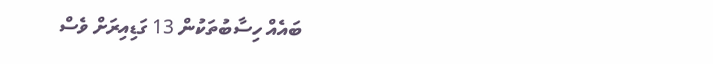ބައެއް ހިސާބުތަކުން 13 ގަޑިއިރަށް ވެސް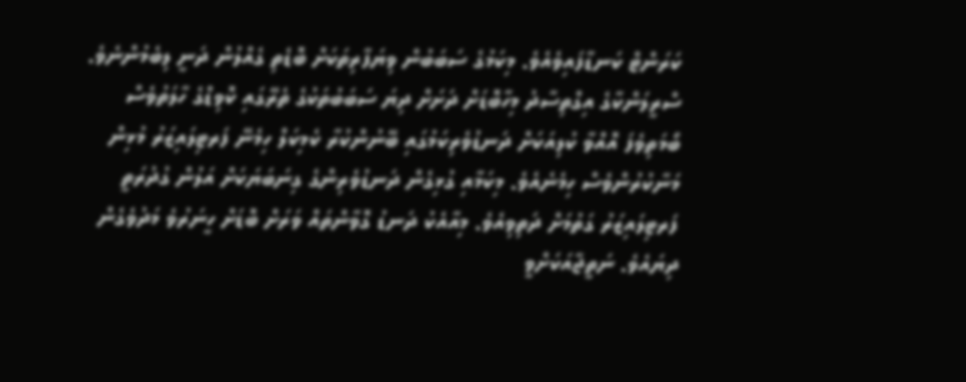ކަރަންޓް ކަނޑާފައިވެއެވެ. މިކަމުގެ ސަބަބުން ވިޔަފާރިތަކަށް ބޮޑެތި ގެއްލުން ދަނީ ލިބެމުންނެވެ.
ސްރީލަންކާގެ އިގްތިސާދު މިހާބޮޑަށް ދަށަށް ދިޔަ ސަބަބުތަކުގެ ތެރޭގައި ކޮވިޑްގެ ހާލަތުވެސް ބޯމަތިވެފަ އޮއްވާ ކުލިއަކަށް ދަނޑުވެރިކަމުގައި ބޭނުންކުރާ ކެމިކަލް ހިމެނޭ ފަރޓިލައިޒަރު މުޅިން މަނާކުރުންވެސް ހިމެނެއެވެ. މިކަމާއި ގުޅިގެން ދަނޑުވެރިންގެ ގިނަބަޔަކަށް އަލުން ގުދުރަތީ ފަރޓިލައިޒަރު ގަތުމަށް ދަތިވިއެވެ. މިއާއެކު ދަނޑު ގޮވާންތައް ވަރަށް ބޮޑަށް ހީނަރުވެ މަދުވެގެން ދިޔައެވެ. ނަތީޖާއަކަށްވީ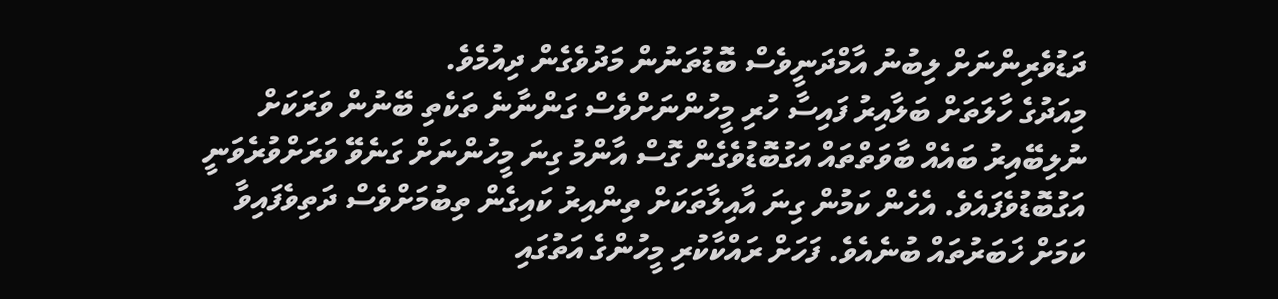ދަޑުވެރިންނަށް ލިބުނު އާމްދަނީވެސް ބޮޑުތަނުން މަދުވެގެން ދިއުމެވެ.
މިއަދުގެ ހާލަތަށް ބަލާއިރު ފައިސާ ހުރި މީހުންނަށްވެސް ގަންނާނެ ތަކެތި ބޭނުން ވަރަކަށް ނުލިބޭއިރު ބައެއް ބާވަތްތައް އަގުބޮޑުވެގެން ގޮސް އާންމު ގިނަ މީހުންނަށް ގަނެވޭ ވަރަށްވުރެވަނީ އަގުބޮޑުވެފައެވެ. އެހެން ކަމުން ގިނަ އާއިލާތަކަށް ތިންއިރު ކައިގެން ތިބުމަށްވެސް ދަތިވެފައިވާ ކަމަށް ޚަބަރުތައް ބުނެއެވެ. ފަހަށް ރައްކާކުރި މީހުންގެ އަތުގައި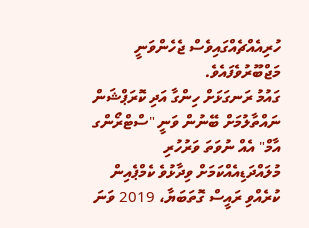ހުރިއެއްޗެއްގައިވެސް ޖެހެންވަނީ މަޖްބޫރުވެފައެވެ.
ގައުމު ރަނގަޅަށް ހިންގާ އަދި ކޮރަޕްޝަން ނައްތާލުމަށް ބޭނުން ވަނީ "ސްޓްރޯންގ އާމް" އެއް ނުވަތަ ވަރުހުރި މުލައްދަޑިއެއްކަމަށް ވިދާޅުވެ ކެމްޕެއިން ކުރެއްވި ރައީސް ގޮތަބަޔާ، 2019 ވަނަ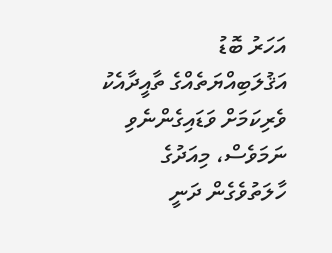އަހަރު ބޮޑު އަޤުލަބިއްޔަތެއްގެ ތާއީދާއެކު ވެރިކަމަށް ވަޑައިގެންނެވި ނަމަވެސް، މިއަދުގެ ހާލަތުވެގެން ދަނީ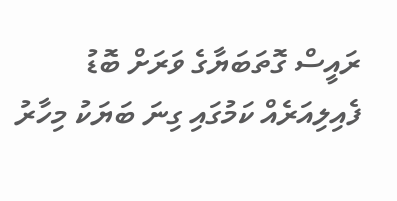ރައީސް ގޮތަބަޔާގެ ވަރަށް ބޮޑު ފެއިލިއަރެއް ކަމުގައި ގިނަ ބަޔަކު މިހާރު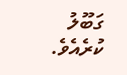ގަބޫލު ކުރެއެވެ.